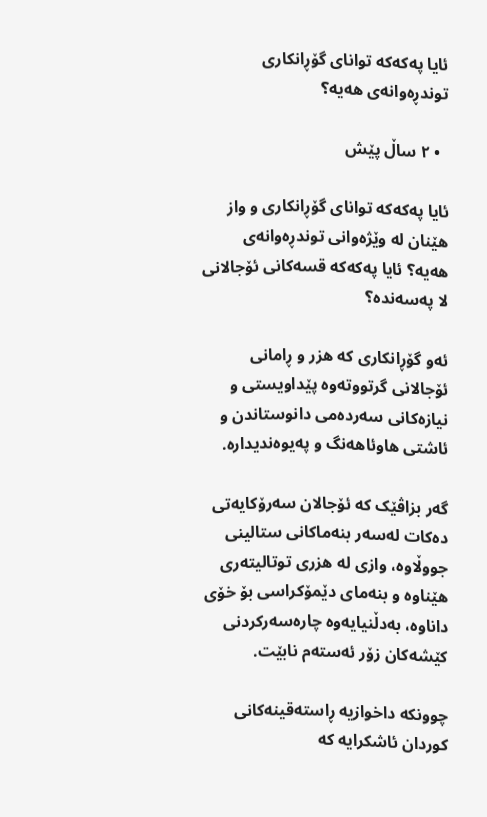ئایا پەکەکە توانای گۆڕانکاری توندڕەوانەی هەیە؟

  • ۲ ساڵ پێش

ئایا پەکەکە توانای گۆڕانکاری و واز هێنان لە وێژەوانی توندڕەوانەی هەیە؟ ئایا پەکەکە قسەکانی ئۆجالانی لا پەسەندە؟

ئەو گۆڕانکاری کە هزر و ڕامانی ئۆجالانی گرتووتەوە پێداویستی و نیازەکانی سەردەمی دانوستاندن و ئاشتی هاوئاهەنگ و پەیوەندیدارە.

گەر بزاڤێک کە ئۆجالان سەرۆکایەتی دەکات لەسەر بنەماکانی ستالینی جووڵاوە، وازی لە هزری توتالیتەری هێناوە و بنەمای دێمۆکراسی بۆ خۆی داناوە، بەدڵنیایەوە چارەسەرکردنی کێشەکان زۆر ئەستەم نابێت.

چوونکە داخوازیە ڕاستەقینەکانی کوردان ئاشكرایە کە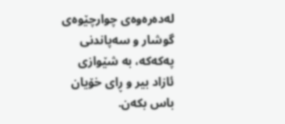لەدەرەوەی چوارچێوەی گوشار و سەپاندنی پەکەکە، بە شێوازی ئازاد بیر و ڕای خۆیان باس بکەن.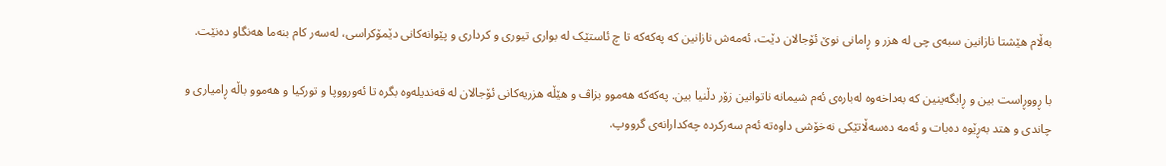بەڵام هێشتا نازانین سبەی چی لە هزر و ڕامانی نوێ ئۆجالان دێت، ئەمەش نازانین کە پەکەکە تا چ ئاستێک لە بواری تیوری و کرداری و پێوانەکانی دێمۆکراسی، لەسەر کام بنەما هەنگاو دەنێت.

با ڕووڕاست بین و ڕابگەینین کە بەداخەوە لەبارەی ئەم شیمانە ناتوانین زۆر دڵنیا بین. پەکەکە هەموو بزاڤ و هێڵە هزریەکانی ئۆجالان لە قەندیلەوە بگرە تا ئەورووپا و تورکیا و هەموو باڵە ڕامیاری و چاندی و هتد بەڕێوە دەبات و ئەمە دەسەڵاتێکی نەخۆشی داوەتە ئەم سەرکردە چەکدارانەی گرووپ.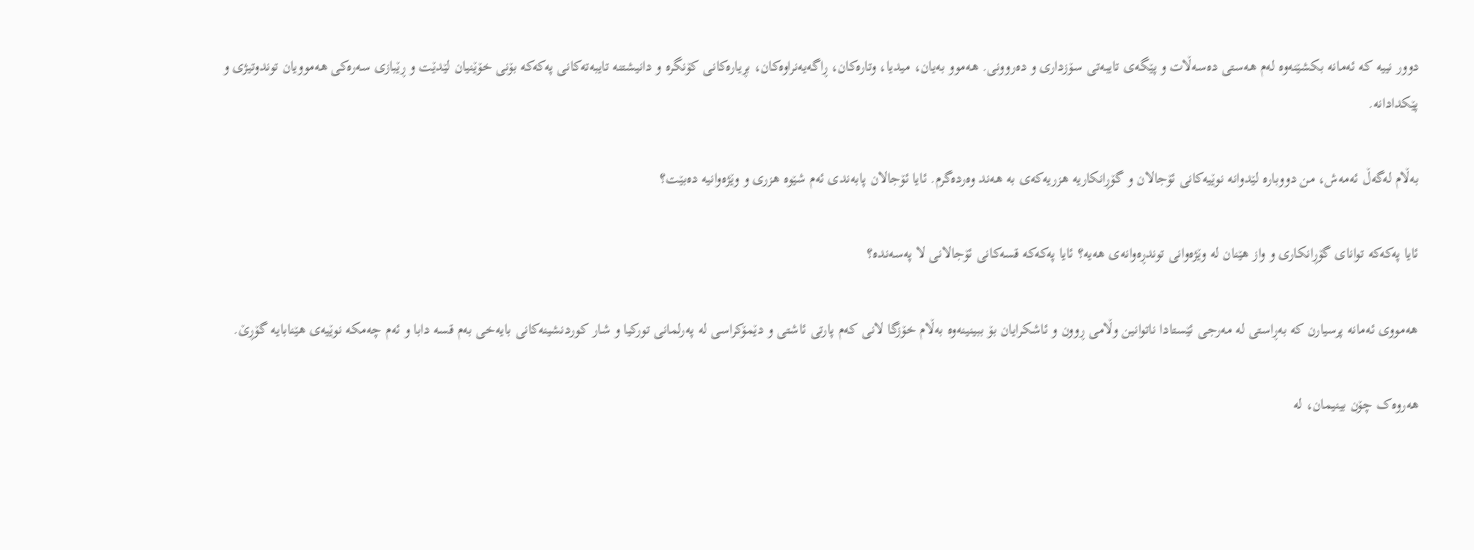دوور نییە کە ئەمانە بکشێنەوە لەم هەستی دەسەڵات و پێگەی تایبەتی سۆزداری و دەروونی. هەموو بەیان، میدیا، وتارەکان، ڕاگەیەنراوەکان، بڕیارەکانی کۆنگرە و دانیشتنە تایبەتەکانی پەکەکە بۆنی خۆێنیان لێدێت و ڕێبازی سەرەکی هەموویان توندوتیژی و پێکدادانە.

بەڵام لەگەڵ ئەمەش، من دووبارە لێدوانە نوێیەکانی ئۆجالان و گۆڕانکاریە هزریەکەی بە هەند وەردەگرم. ئایا ئۆجالان پابەندی ئەم شێوە هزری و وێژەوانیە دەبێت؟

ئایا پەکەکە توانای گۆڕانکاری و واز هێنان لە وێژەوانی توندڕەوانەی هەیە؟ ئایا پەکەکە قسەکانی ئۆجالانی لا پەسەندە؟

هەمووی ئەمانە پرسیارن کە بەڕاستی لە مەرجی ئێستادا ناتوانین وڵامی ڕوون و ئاشکرایان بۆ ببینینەوە بەڵام خۆزگا لانی کەم پارتی ئاشتی و دێمۆکراسی لە پەرلمانی تورکیا و شار کوردنشینەکانی بایەخی بەم قسە دابا و ئەم چەمکە نوێیەی هێنابایە گۆڕێ.

هەروەک چۆن بینیمان، لە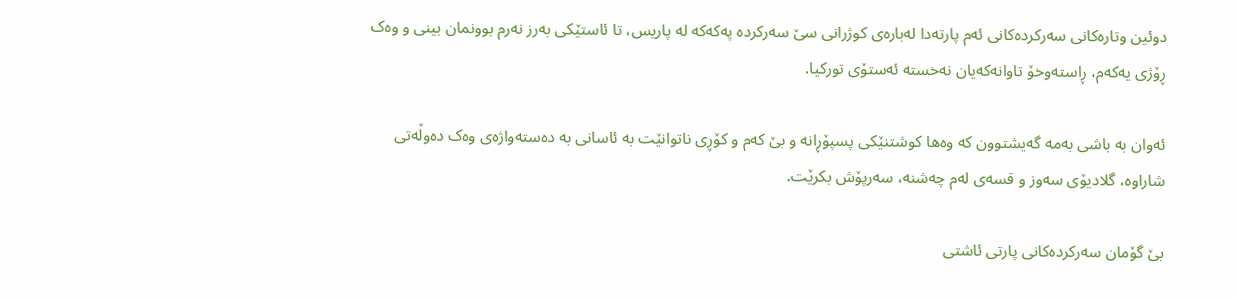دوئین وتارەکانی سەرکردەکانی ئەم پارتەدا لەبارەی کوژرانی سێ سەرکردە پەکەکە لە پاریس، تا ئاستێکی بەرز نەرم بوونمان بینی و وەک ڕۆژی یەکەم، ڕاستەوخۆ تاوانەکەیان نەخستە ئەستۆی تورکیا.

ئەوان بە باشی بەمە گەیشتوون کە وەها کوشتنێکی پسپۆڕانە و بێ کەم و کۆڕی ناتوانێت بە ئاسانی بە دەستەواژەی وەک دەوڵەتی شاراوە، گلادیۆی سەوز و قسەی لەم چەشنە، سەرپۆش بکرێت.

بێ گۆمان سەرکردەکانی پارتی ئاشتی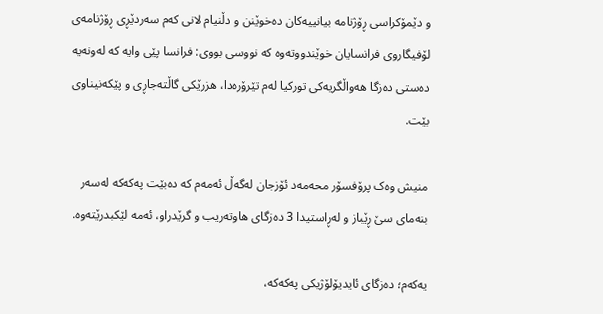و دێمۆکراسی ڕۆژنامە بیانییەکان دەخوێنن و دڵنیام لانی کەم سەردێڕی ڕۆژنامەی لۆفیگاروی فرانسایان خوێندووتەوە کە نووسی بووی: فرانسا پێی وایە کە لەونەیە دەستی دەزگا هەواڵگریەکی تورکیا لەم تێرۆرەدا، هزرێکی گاڵتەجاڕی و پێکەنیناوی بێت.

منیش وەک پرۆفسۆر محەمەد ئۆزجان لەگەڵ ئەمەم کە دەبێت پەکەکە لەسەر بنەمای سێ ڕێباز و لەڕاستیدا 3 دەزگای هاوتەریب و گرێدراو، ئەمە لێکبدرێتەوە.

یەکەم؛ دەزگای ئایدیۆلۆژیکی پەکەکە،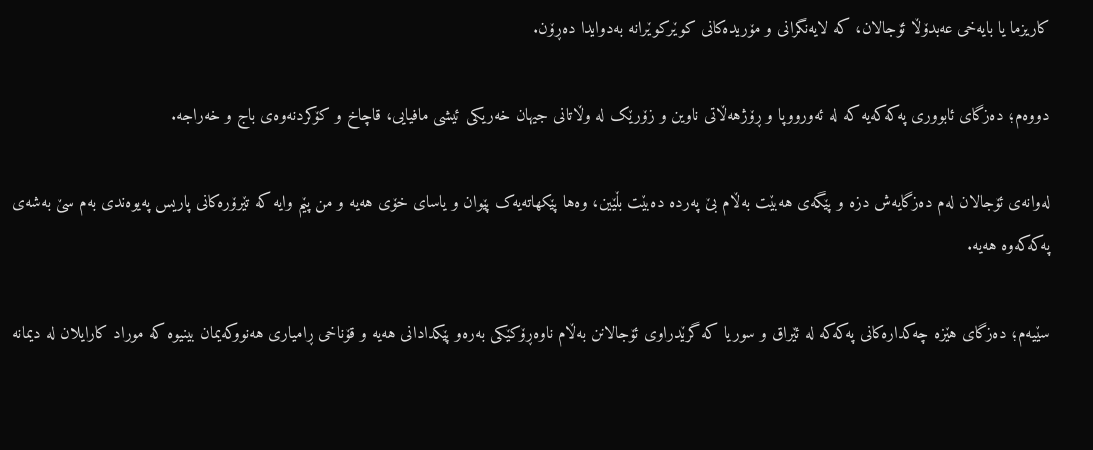کاریزما یا بایەخی عەبدۆڵا ئۆجالان، کە لایەنگرانی و مۆریدەکانی کوێرکوێرانە بەدوایدا دەڕۆن.

دووەم؛ دەزگای ئابووری پەکەکەیە کە لە ئەورووپا و ڕۆژهەڵاتی ناوین و زۆرێک لە وڵاتانی جیهان خەریکی ئیشی مافیایی، قاچاخ و کۆکردنەوەی باج و خەراجە.

لەوانەی ئۆجالان لەم دەزگایەش دزە و پێگەی هەبێت بەڵام بێ پەردە دەبێت بڵێین، وەها پێکهاتەیەک پێوان و یاسای خۆی هەیە و من پێم وایە کە تێرۆرەکانی پاریس پەیوەندی بەم سێ بەشەی پەکەکەوە هەیە.

سێیەم؛ دەزگای هێزە چەکدارەکانی پەکەکە لە ئێراق و سوریا کە گرێدراوی ئۆجالانن بەڵام ناوەڕۆکێکی بەرەو پێکدادانی هەیە و قۆناخی ڕامیاری هەنووکەیمان بینیوە کە موراد کارایلان لە دیمانە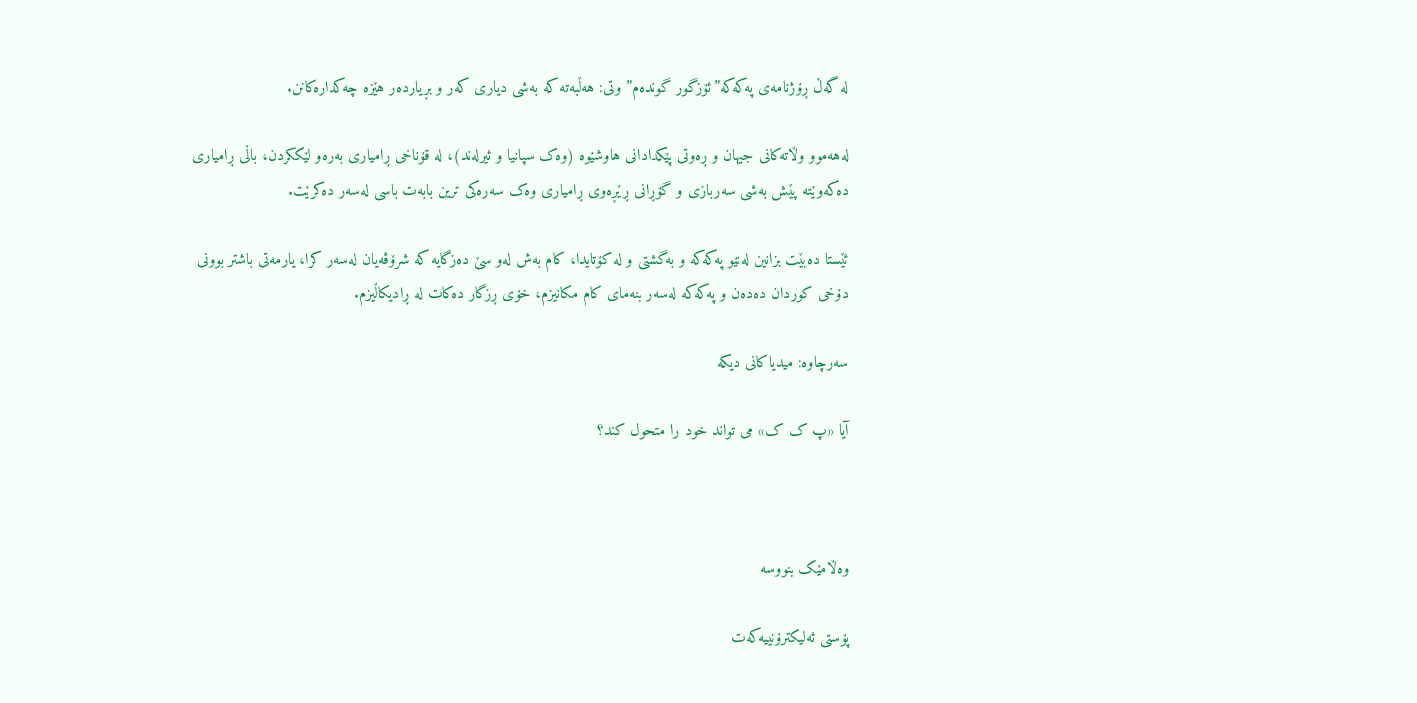لە گەڵ ڕۆژنامەی پەکەکە”ئۆزگور گوندەم” وتی: هەڵبەتە کە بەشی دیاری کەر و بڕیاردەر هێزە چەکدارەکانن.

لەهەموو وڵاتەکانی جیهان و ڕەوتی پێکدادانی هاوشێوە (وەک سپانیا و ئیرلەند)، لە قۆناخی ڕامیاری بەرەو لێککردن، باڵی ڕامیاری دەکەوێتە پێش بەشی سەربازی و گۆڕانی ڕێڕەوی ڕامیاری وەک سەرەکی ترین بابەت باسی لەسەر دەکرێت.

ئێستا دەبێت بزانین لەنێو پەکەکە و بەگشتی و لە کۆتایدا، کام بەش لەو سێ دەزگایە کە شرۆڤەیان لەسەر کرا، یارمەتی باشتر بوونی دۆخی کوردان دەدەن و پەکەکە لەسەر بنەمای کام مکانیزم، خۆی ڕزگار دەکات لە ڕادیکاڵیزم.

سەرچاوە: میدیاکانی دیکە

آیا «پ ک ک» می تواند خود را متحول کند؟



وەڵامێک بنووسە

پۆستی ئەلیکترۆنییەکەت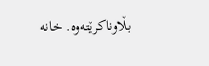بڵاوناکرێتەوە. خانە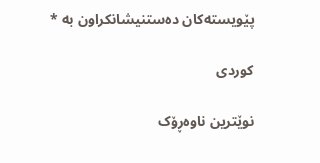پێویستەکان دەستنیشانکراون بە *

کوردی

نوێترین ناوەڕۆک